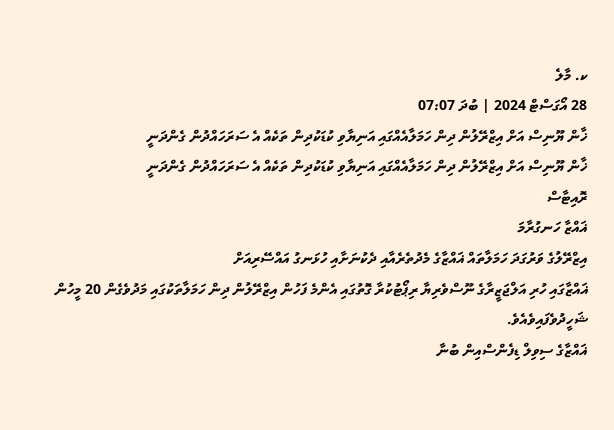ކ. މާލެ
28 އޯގަސްޓް 2024 | ބުދަ 07:07
ޚާން ޔޫނިސް އަށް އިޒްރޭލުން ދިން ހަމަލާއެއްގައި އަނިޔާވި ކުޑަކުދިން ތަކެއް އެ ސަރަހައްދުން ގެންދަނީ
ޚާން ޔޫނިސް އަށް އިޒްރޭލުން ދިން ހަމަލާއެއްގައި އަނިޔާވި ކުޑަކުދިން ތަކެއް އެ ސަރަހައްދުން ގެންދަނީ
ރޮއިޓާސް
ޣައްޒާ ހަނގުރާމަ
އިޒްރޭލުގެ ވަރުގަދަ ހަމަލާތައް ޣައްޒާގެ މެދުތެރެއާއި ދެކުނަށާއި ހުޅަނގު އައްސޭރިއަށް
ޣައްޒާގައި ހުރި އަލްޖަޒީރާގެ ނޫސްވެރިޔާ ރިޕޯޓުކުރާ ގޮތުގައި އެންމެ ފަހުން އިޒްރޭލުން ދިން ހަމަލާތަކުގައި މަދުވެގެން 20 މީހުން ޝަހީދުވެފައިވެއެވެ.
ޣައްޒާގެ ސިވިލް ޑިފެންސްއިން ބުނާ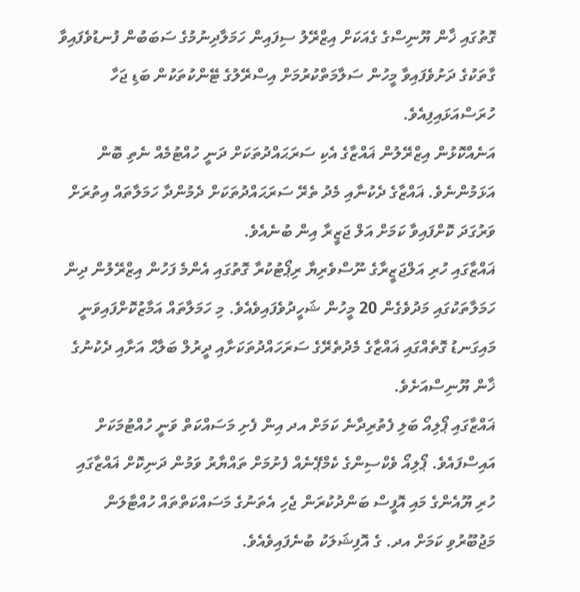ގޮތުގައި ޚާން ޔޫނިސްގެ ގެއަކަށް އިޒްރޭލު ސިފައިން ހަމަލާދިނުމުގެ ސަބަބުން ފުނޑުވެފައިވާ ގާތަކުގެ ދަށުވެފައިވާ މީހުން ސަލާމަތްކުރުމަށް އިސްރޭލުގެ ޓޭންކުތަކުން ބަޑި ޖަހާ ހުރަސްއަޅައިފިއެވެ.
އަނެއްކޮޅުން އިޒްރޭލުން ޣައްޒާގެ އެކި ސަރަޙައްދުތަކަށް ދަނީ ހުއްޓުމެއް ނެތި ބޮން އަޅަމުންނެވެ. ޣައްޒާގެ ދެކުނާއި މެދު ތެރޭ ސަރަޙައްދުތަކަށް ދެމުންދާ ހަމަލާތައް އިތުރަށް ވަރުގަދަ ކޮށްފައިވާ ކަމަށް އަލް ޖަޒީރާ އިން ބުނެއެވެ.
ޣައްޒާގައި ހުރި އަލްޖަޒީރާގެ ނޫސްވެރިޔާ ރިޕޯޓުކުރާ ގޮތުގައި އެންމެ ފަހުން އިޒްރޭލުން ދިން ހަމަލާތަކުގައި މަދުވެގެން 20 މީހުން ޝަހީދުވެފައިވެއެވެ. މި ހަމަލާތައް އަމާޒުކޮށްފައިވަނީ މައިގަނޑު ގޮތެއްގައި ޣައްޒާގެ މެދުތެރޭގެ ސަރަހައްދުތަކަށާއި ދީރުލް ބަލާޙް އަށާއި ދެކުނުގެ ޚާން ޔޫނިސްއަށެވެ.
ޣައްޒާގައި ޕޯލިއޯ ބަލި ފެތުރިދާނެ ކަމަށް އދ އިން ފެށި މަސައްކަތް ވަނީ ހުއްޓުމަކަށް އައިސްފައެވެ. ޕޯލިއޯ ވެކްސިންގެ ކެމްޕޭނެއް ފެށުމަށް ތައްޔާރު ވަމުން ދަނިކޮށް ޣައްޒާގައި ހުރި ޔޫއެންގެ މައި އޮފީސް ބަންދުކުރަން ޖެހި އެތަނުގެ މަސައްކަތްތައް ހުއްޓާލަން މަޖުބޫރުވި ކަމަށް އދ. ގެ އޮފިޝަލަކު ބުނެފައިވެއެވެ.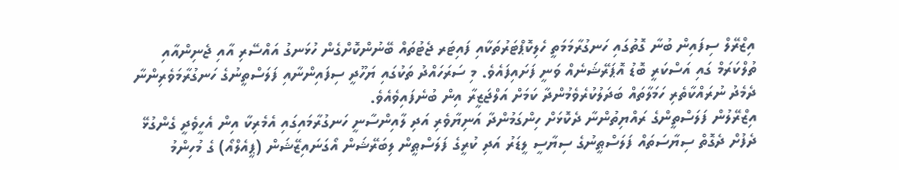އިޒްރޭލް ސިފައިން ބުނާ ގޮތުގައި ހަނގުރާމަމަތީ ހެލިކޮޕްޓަރުތަކާއި ފައިޓަރ ޖެޓުތައް ބޭނުންކޮށްގެން ހުޅަނގު އައްސޭރި އާއި ޖެނިންއާއި ތުލްކަރަމް ގައި އަސްކަރީ ބޮޑު އޮޕަރޭޝަނެއް ވަނީ ފަށައިފައެވެ. މި ސަރަހައްދު ތަކުގައި ޔަހޫދީ ސިފައިންނާއި ފަލަސްތީނުގެ ހަނގުރާމަވެރިންނާ ދެމެދު ނުރައްކާތެރި ހަމަލާތައް ބަދަލުކުރެވެމުންދާ ކަމަށް އަލްޖަޒީރާ އިން ބުނެފައިވެއެވެ.
އިޒްރޭލުން ފަލަސްތީންގެ ރައްޔިތުންނާ ދެކޮޅަށް ހިންގަމުންދާ އަނިޔާވެރި އަދި ލާއިންސާނީ ހަނގުރާމައިގައި އެމެރިކާ އިން އެހީވެދީ ގެންގުޅޭ ދެފުށް ދެގޮތް ސިޔާސަތައް ފަލަސްޠީނުގެ ސިޔާސީ ލީޑަރު އަދި ކުރީގެ ފަލަސްޠީން ލިބަރޭޝަން އޯގަނައިޒޭޝަން (ޕީއެލްއޯ) ގެ މުހިންމު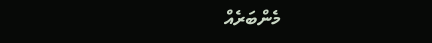މެންބަރެއް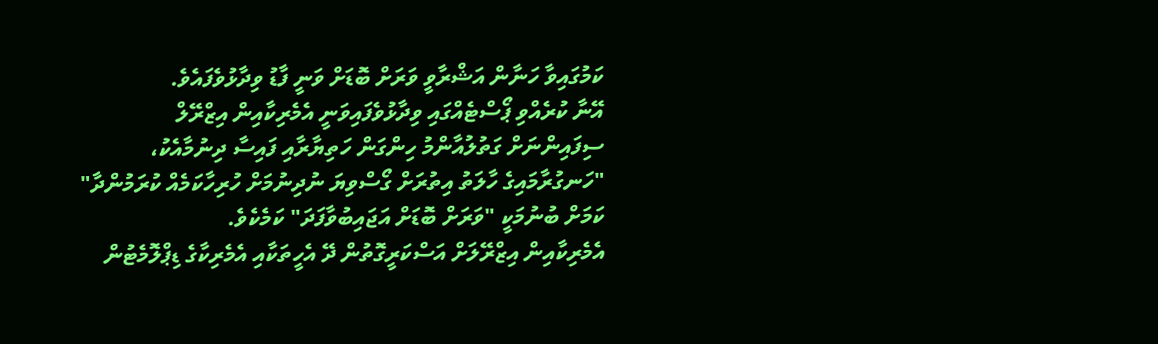ކަމުގައިވާ ހަނާން އަޝްރާވީ ވަރަށް ބޮޑަށް ވަނީ ފާޑު ވިދާޅުވެފައެވެ.
އޭނާ ކުރެއްވި ޕޯސްޓެއްގައި ވިދާޅުވެފައިވަނީ އެމެރިކާއިން އިޒްރޭލް ސިފައިންނަށް ގަތުލުއާންމު ހިންގަން ހަތިޔާރާއި ފައިސާ ދިނުމާއެކު، "ހަނގުރާމައިގެ ހާލަތު އިތުރަށް ގޯސްވިޔަ ނުދިނުމަށް ހުރިހާކަމެއް ކުރަމުންދާ" ކަމަށް ބުނުމަކީ "ވަރަށް ބޮޑަށް އަޖައިބުވާފަދަ" ކަމެކެވެ.
އެމެރިކާއިން އިޒްރޭލަށް އަސްކަރީގޮތުން ދޭ އެހީތަކާއި އެމެރިކާގެ ޑިޕްލޮމެޓުން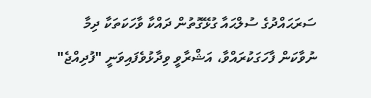ސަރަޙައްދުގެ ސުލްޙައާ ގުޅޭގޮތުން ދައްކާ ވާހަކަތަކާ ދިމާ ނުވާކަން ފާހަގަކުރައްވާ، އަޝްރާވީ ވިދާޅުވެފައިވަނީ "ފުދިއްޖެ"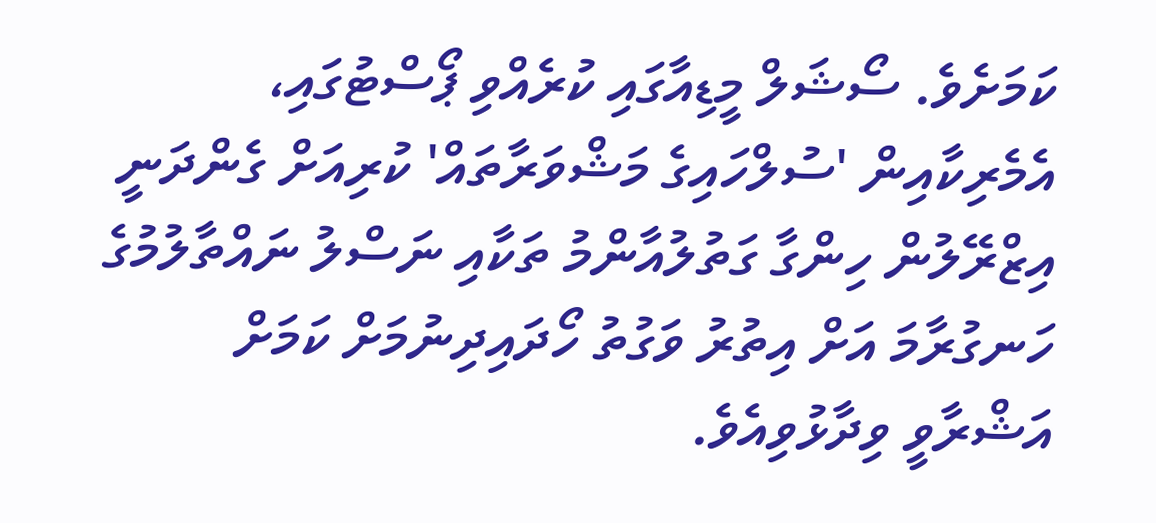ކަމަށެވެ. ސޯޝަލް މީޑިއާގައި ކުރެއްވި ޕޯސްޓުގައި، އެމެރިކާއިން 'ސުލްހައިގެ މަޝްވަރާތައް' ކުރިއަށް ގެންދަނީ އިޒްރޭލުން ހިންގާ ގަތުލުއާންމު ތަކާއި ނަސްލު ނައްތާލުމުގެ ހަނގުރާމަ އަށް އިތުރު ވަގުތު ހޯދައިދިނުމަށް ކަމަށް އަޝްރާވީ ވިދާޅުވިއެވެ.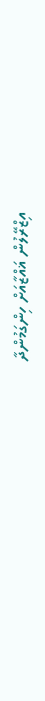އިޒްރޭލުން ޣައްޒާއަށް ހިންގަމުންދާ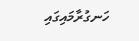ހަނގުރާމައިގައި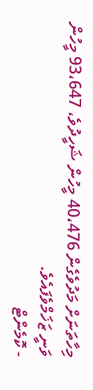މިހާތަނަށް މަދުވެގެން 40،476 މީހުން ޝަހީދުވެ، 93،647 މީހުން ވަނީ ޒަޚަމްވެފައެވެ.
- ކޮމެންޓް